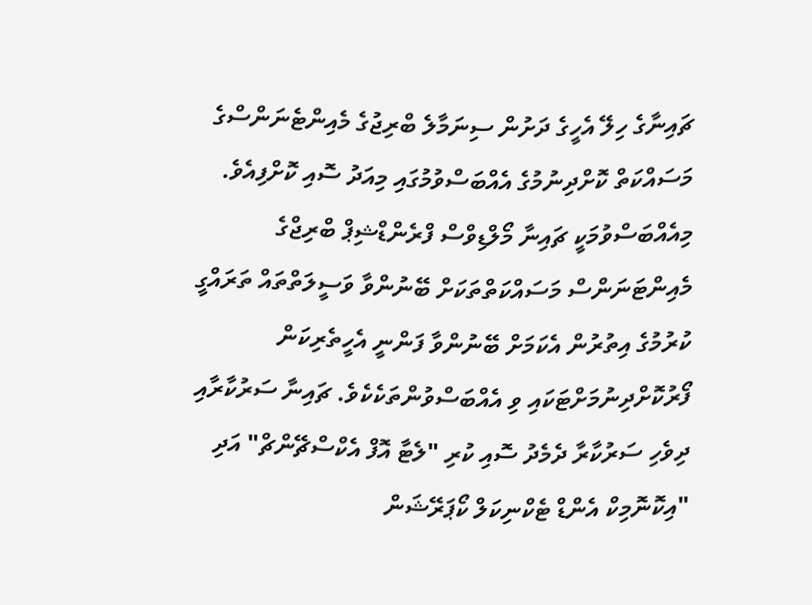ޗައިނާގެ ހިލޭ އެހީގެ ދަށުން ސިނަމާލެ ބްރިޖުގެ މެއިންޓެނަންސްގެ މަސައްކަތް ކޮށްދިނުމުގެ އެއްބަސްވުމުގައި މިއަދު ސޮއި ކޮށްފިއެވެ.
މިއެއްބަސްވުމަކީ ޗައިނާ މޯލްޑިވްސް ފްރެންޑްޝިޕް ބްރިޖްގެ މެއިންޓަނަންސް މަސައްކަތްތަކަށް ބޭނުންވާ ވަސީލަތްތައް ތަރައްގީ ކުރުމުގެ އިތުރުން އެކަމަށް ބޭނުންވާ ފަންނީ އެހީތެރިކަން ފޯރުކޮށްދިނުމަށްޓަކައި ވި އެއްބަސްވުންތަކެކެވެ. ޗައިނާ ސަރުކާރާއި ދިވެހި ސަރުކާރާ ދެމެދު ސޮއި ކުރި "ލެޓާ އޮފް އެކްސްޗޭންޗް" އަދި "އިކޮނޮމިކް އެންޑް ޓެކްނިކަލް ކޯޕަރޭޝަން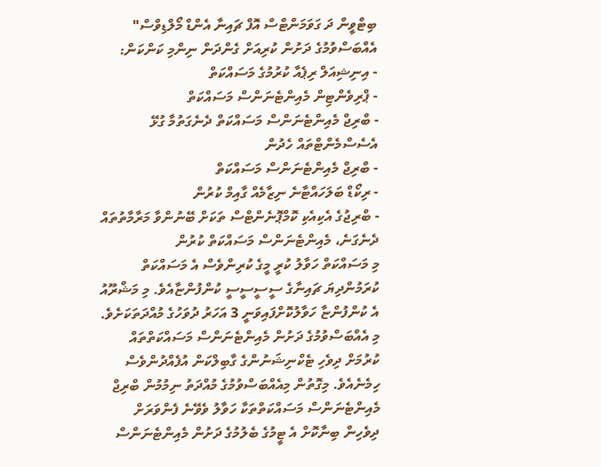ބިޓްވީން ދަ ގަވަމަންޓްސް އޮފް ޗައިނާ އެންޑް މޯލްޑިވްސް" އެއްބަސްވުމުގެ ދަށުން ކުރިއަށް ގެންދަން ނިންމި ކަންކަން:
- އިނިޝިއަލް ރިޕެއާ ކުރުމުގެ މަސައްކަތް
- ޕްރިވެންޓިން މެއިންޓެނަންސް މަސައްކަތް
- ބްރިޖް މެއިންޓެނަންސް މަސައްކަތް ދެނެގަތުމާ ގުޅޭ އެސެސްމެންޓްތައް ހެދުން
- ބްރިޖް މެއިންޓެނަންސް މަސައްކަތް
- ރިކޯޑް ބަލަހައްޓާނެ ނިޒާމެއް ގާއިމް ކުރުން
- ބްރިޖުގެ އެކިއެކި ކޮމްޕޮނެންޓްސް ތަކަށް ބޭނުންވާ މަރާމާތުތައް ދެނެގަނެ، މެއިންޓެނަންސް މަސައްކަތް ކުރުން
މި މަސައްކަތް ހަވާލު ކުރީ މީގެ ކުރިންވެސް އެ މަސައްކަތް ކުރަމުންދިޔަ ޗައިނާގެ ސީސީސީސީ ކުންފުންޏާއެވެ. މި މަޝްރޫއު އެ ކުންފުންޏާ ހަވާލުކޮށްފައިވަނީ 3 އަހަރު ދުވަހުގެ މުއްދަތަކަށެވެ.
މި އެއްބަސްވުމުގެ ދަށުން މެއިންޓެނަންސް މަސައްކަތްތައް ކުރުމަށް ދިވެހި ޓެކްނިޝަނުންގެ ގާބިލްކަން އުފެއްދުންވެސް ހިމެނެއެވެ. މިގޮތުން މިއެއްބަސްވުމުގެ މުއްދަތު ނިމުމުން ބްރިޖް މެއިންޓެނަންސް މަސައްކަތްތަކާ ހަވާލު ވެވޭނެ ފެންވަރަށް ދިވެހިން ބިނާކޮށް އެ ޓީމުގެ ބެލުމުގެ ދަށުން މެއިންޓެނަންސް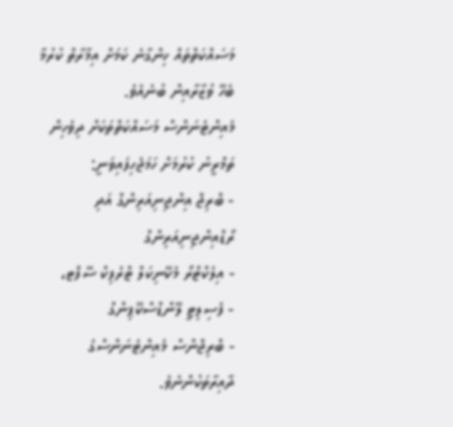މަސައްކަތްތައް ހިންގާނެ ކަމަށް އިމާރާތް ކުރުމާ ބެހޭ ވުޒާރާއިން ބުނެއެވެ.
މެއިންޓެނަންސް މަސައްކަތްތަކަށް ދިވެހިން ތަމްރީނު ކުރުމަށް ހަމަޖެހިފައިވަނީ:
- ބްރިޖް އިންޖިނިއަރިންގް އަދި ރޯޑްއިންޖިނިއަރިންގް
- އިލެކްޓްރޯ މެކޭނިކަލް ޓްރެފިކް ސޭފްޓ،
- ފެސިލިޓީ ލޭންޑްސްކޭޕިންގް
- ބްރިޖްންސް މެއިންޓެނަންސްގެ ދާއިރާތަކުންނެވެ.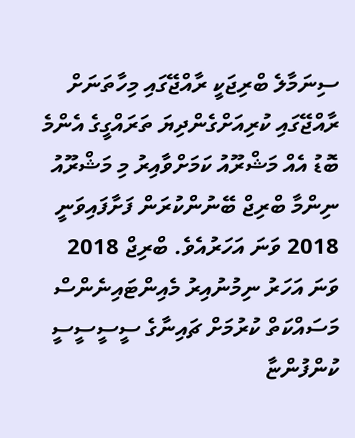ސިނަމާލެ ބްރިޖަކީ ރާއްޖޭގައި މިހާތަނަށް ރާއްޖޭގައި ކުރިއަށްގެންދިޔަ ތަރައްގީގެ އެންމެ ބޮޑު އެއް މަޝްރޫއު ކަމަށްވާއިރު މި މަޝްރޫއު ނިންމާ ބްރިޖް ބޭނުންކުރަން ފަށާފައިވަނީ 2018 ވަނަ އަހަރުއެވެ. ބްރިޖް 2018 ވަނަ އަހަރު ނިމުނުއިރު މެއިންޓައިނެންސް މަސައްކަތް ކުރުމަށް ޗައިނާގެ ސީސީސީސީ ކުންފުންޏާ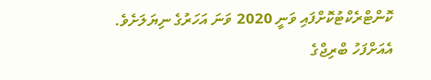ކޮންޓްރެކްޓުކޮށްފައި ވަނީ 2020 ވަނަ އަހަރުގެ ނިޔަލަށެވެ.
އެއަށްފަހު ބްރިޖްގެ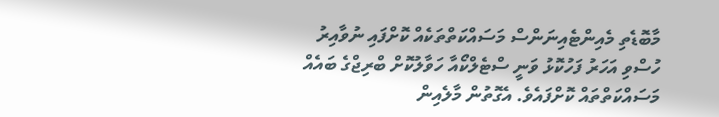މާބޮޑެތި މެއިންޓެއިނަންސް މަސައްކަތްތަކެއް ކޮށްފައި ނުވާއިރު ހުސްވި އަހަރު ފަހުކޮޅު ވަނީ ސްޓެލްކޯއާ ހަވާލުކޮށް ބްރިޖްގެ ބައެއް މަސައްކަތްތައް ކޮށްފައެވެ. އެގޮތުން މާލެއިން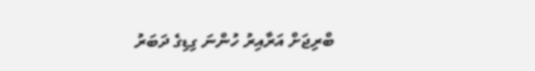ބްރިޖަށް އަރާއިރު ހުންނަ ގިޑިގެ ދަބަރު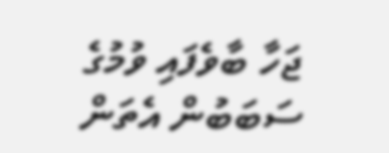ޖަހާ ބާވެފައި ވުމުގެ ސަބަބުން އެތަން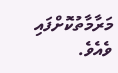މަރާމާތުކޮށްފައި ވެއެވެ.